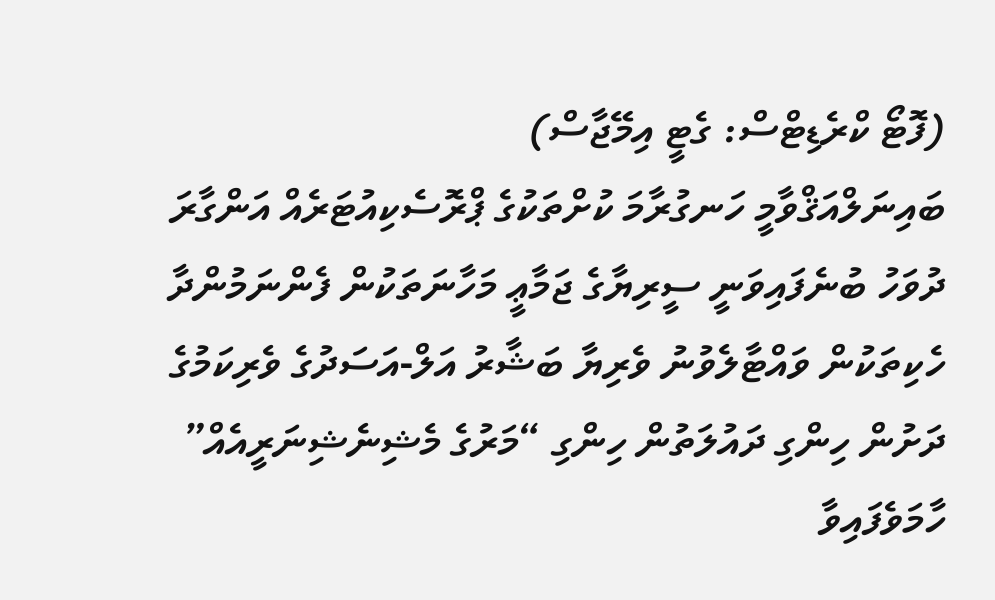(ފޮޓޯ ކްރެޑިޓްސް: ގެޓީ އިމޭޖާސް)
ބައިނަލްއަޤްވާމީ ހަނގުރާމަ ކުށްތަކުގެ ޕްރޮސެކިއުޓަރެއް އަންގާރަ ދުވަހު ބުނެފައިވަނީ ސީރިޔާގެ ޖަމާޢީ މަހާނަތަކުން ފެންނަމުންދާ ހެކިތަކުން ވައްޓާލެވުނު ވެރިޔާ ބަޝާރު އަލް-އަސަދުގެ ވެރިކަމުގެ ދަށުން ހިންގި ދައުލަތުން ހިންގި “މަރުގެ މެޝިނެޝިނަރީއެއް” ހާމަވެފައިވާ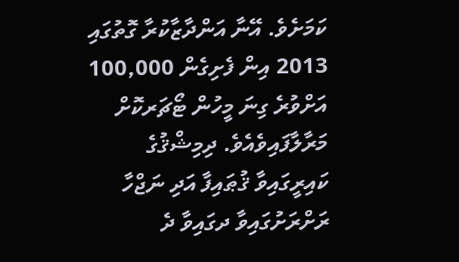ކަމަށެވެ. އޭނާ އަންދާޒާކުރާ ގޮތުގައި 2013 އިން ފެށިގެން 100,000 އަށްވުރެ ގިނަ މީހުން ޓޯޗަރކޮށް މަރާލާފައިވެއެވެ. ދިމިޝްޤުގެ ކައިރީގައިވާ ޤުޠައިފާ އަދި ނަޖްހާ ރަށްރަށުގައިވާ ދގައިވާ ދެ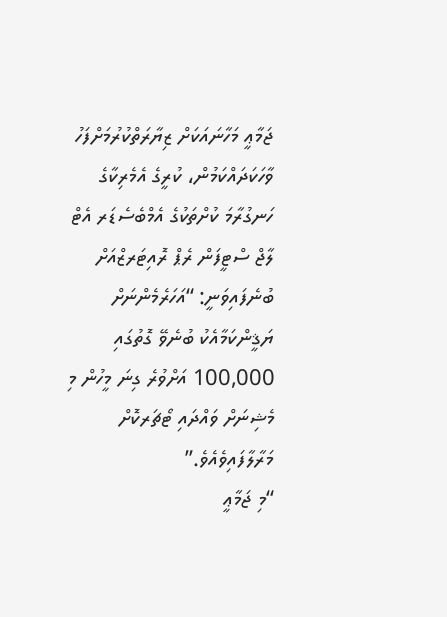ޖަމާޢީ މަހާނައަކަށް ޒިޔާރަތްކުރުމަށްފަހު ވާހަކަދައްކަމުން، ކުރީގެ އެމެރިކާގެ ހަނގުރާމަ ކުށްތަކުގެ އެމްބެސެޑަރ އެޓް ލާޖް ސްޓީފަން ރެޕް ރޮއިޓަރޒްއަށް ބުނެފައިވަނީ: “އަހަރެމެންނަށް ޔަޤީންކަމާއެކު ބުނެވޭ ގޮތުގައި 100,000 އަށްވުރެ ގިނަ މީހުން މި މެޝިނަށް ވައްދައި ޓޯޗަރކޮށް މަރާލާފައިވެއެވެ.”
“މި ޖަމާޢީ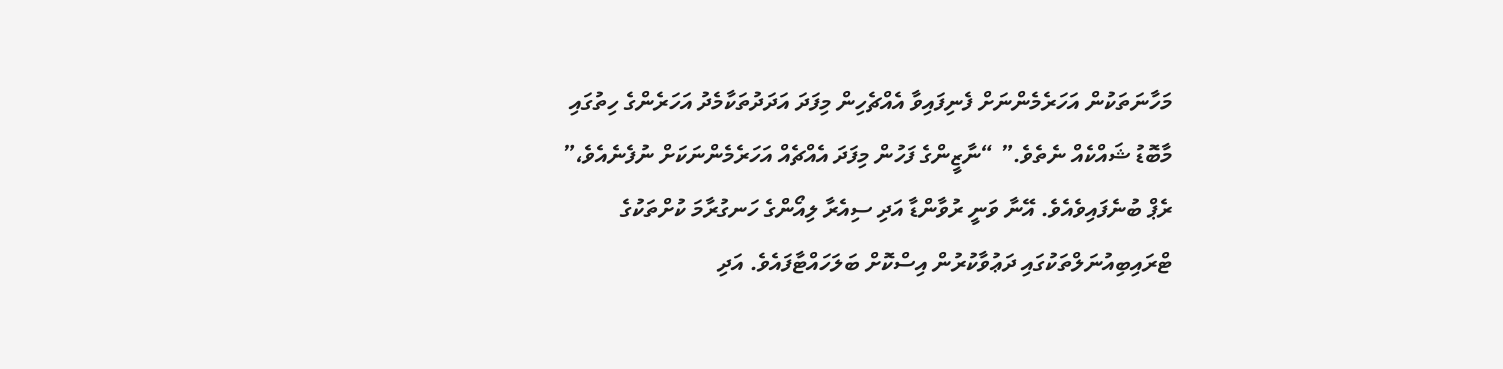މަހާނަތަކުން އަހަރެމެންނަށް ފެނިފައިވާ އެއްޗެހިން މިފަދަ އަދަދުތަކާމެދު އަހަރެންގެ ހިތުގައި މާބޮޑު ޝައްކެއް ނެތެވެ.” “ނާޒީންގެ ފަހުން މިފަދަ އެއްޗެއް އަހަރެމެންނަކަށް ނުފެނެއެވެ،” ރެޕް ބުނެފައިވެއެވެ. އޭނާ ވަނީ ރުވާންޑާ އަދި ސިއެރާ ލިއޯންގެ ހަނގުރާމަ ކުށްތަކުގެ ޓްރައިބިއުނަލްތަކުގައި ދަޢުވާކުރުން އިސްކޮށް ބަލަހައްޓާފައެވެ. އަދި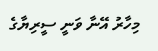މިހާރު އޭނާ ވަނީ ސީރިޔާގެ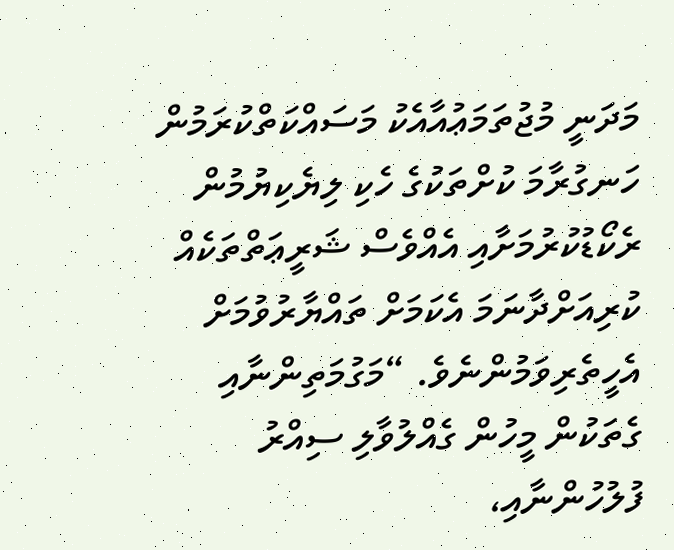މަދަނީ މުޖުތަމަޢުއާއެކު މަސައްކަތްކުރަމުން ހަނގުރާމަ ކުށްތަކުގެ ހެކި ލިޔެކިޔުމުން ރެކޯޑުކުރުމަށާއި އެއްވެސް ޝަރީޢަތްތަކެއް ކުރިއަށްދާނަމަ އެކަމަށް ތައްޔާރުވުމަށް އެހީތެރިވަމުންނެވެ. “މަގުމަތިންނާއި ގެތަކުން މީހުން ގެއްލުވާލި ސިއްރު ފުލުހުންނާއި،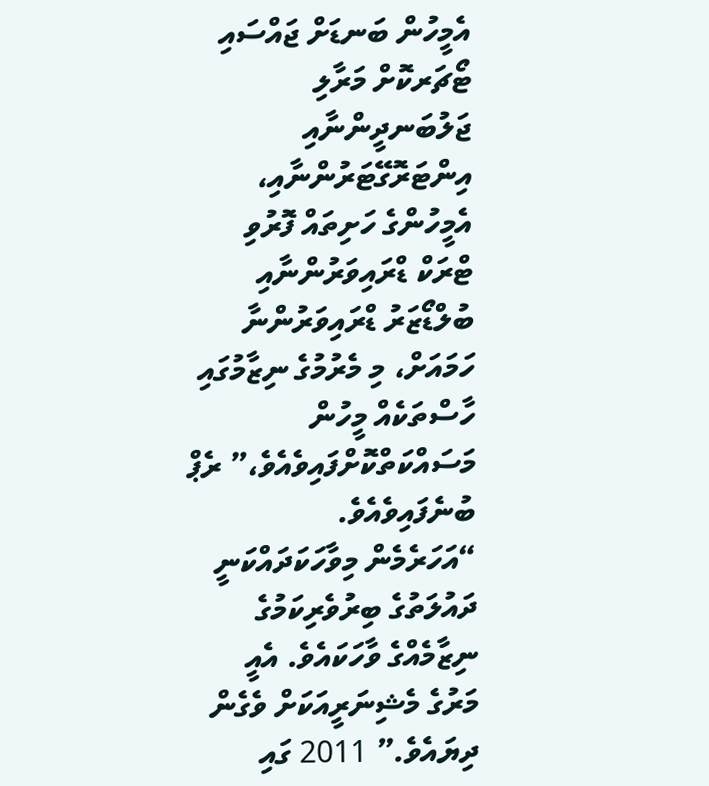އެމީހުން ބަނޑަށް ޖައްސައި ޓޯޗަރކޮށް މަރާލި ޖަލުބަނދީންނާއި އިންޓަރޮގޭޓަރުންނާއި، އެމީހުންގެ ހަށިތައް ފޮރުވި ޓްރަކް ޑްރައިވަރުންނާއި ބުލްޑޯޒަރު ޑްރައިވަރުންނާ ހަމައަށް، މި މެރުމުގެ ނިޒާމުގައި ހާސްތަކެއް މީހުން މަސައްކަތްކޮށްފައިވެއެވެ،” ރެޕް ބުނެފައިވެއެވެ.
“އަހަރެމެން މިވާހަކަދައްކަނީ ދައުލަތުގެ ބިރުވެރިކަމުގެ ނިޒާމެއްގެ ވާހަކައެވެ. އެއީ މަރުގެ މެޝިނަރީއަކަށް ވެގެން ދިޔައެވެ.” 2011 ގައި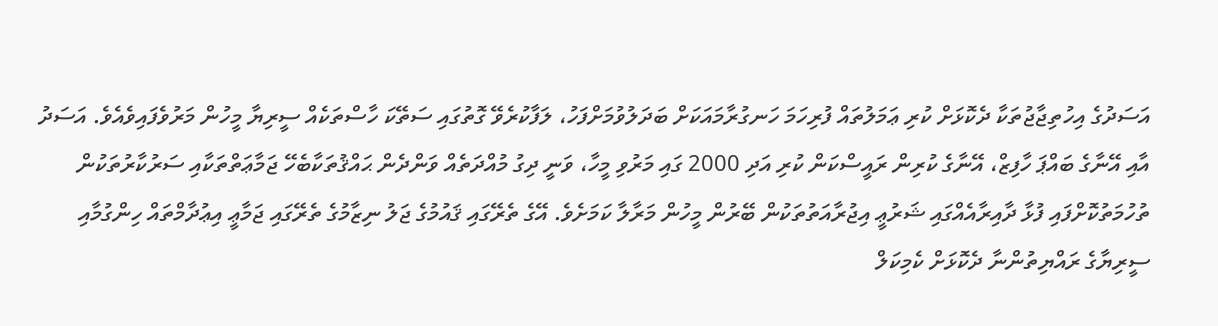އަސަދުގެ އިހުތިޖާޖުތަކާ ދެކޮޅަށް ކުރި ޢަމަލުތައް ފުރިހަމަ ހަނގުރާމައަކަށް ބަދަލުވުމަށްފަހު، ލަފާކުރެވޭ ގޮތުގައި ސަތޭކަ ހާސްތަކެއް ސީރިޔާ މީހުން މަރުވެފައިވެއެވެ. އަސަދު އާއި އޭނާގެ ބައްޕަ ހާފިޒް، އޭނާގެ ކުރިން ރައީސްކަން ކުރި އަދި 2000 ގައި މަރުވި މީހާ، ވަނީ ދިގު މުއްދަތެއް ވަންދެން ޙައްޤުތަކާބެހޭ ޖަމާޢަތްތަކާއި ސަރުކާރުތަކުން ތުހުމަތުކޮށްފައި ފުޅާ ދާއިރާއެއްގައި ޝަރުޢީ އިޖުރާއަތުތަކުން ބޭރުން މީހުން މަރާލާ ކަމަށެވެ. އޭގެ ތެރޭގައި ޤައުމުގެ ޖަލު ނިޒާމުގެ ތެރޭގައި ޖަމާޢީ އިޢުދާމްތައް ހިންގުމާއި ސީރިޔާގެ ރައްޔިތުންނާ ދެކޮޅަށް ކެމިކަލް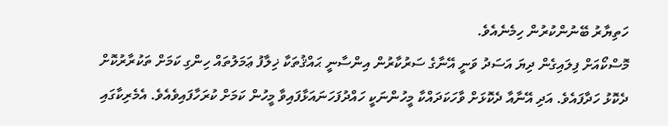ހަތިޔާރު ބޭނުންކުރުން ހިމެނެއެވެ.
މޮސްކޯއަށް ފިލައިގެން ދިޔަ އަސަދު ވަނީ އޭނާގެ ސަރުކާރުން އިންސާނީ ޙައްޤުތަކާ ޚިލާފު ޢަމަލުތައް ހިންގި ކަމަށް ތަކުރާރުކޮށް ދެކޮޅު ހަދާފައެވެ. އަދި އޭނާއާ ދެކޮޅަށް ވާހަކަދައްކާ މީހުންނަކީ ހައްދުފަހަނައަޅާފައިވާ މީހުން ކަމަށް ކުރަހާފައިވެއެވެ. އެމެރިކާގައި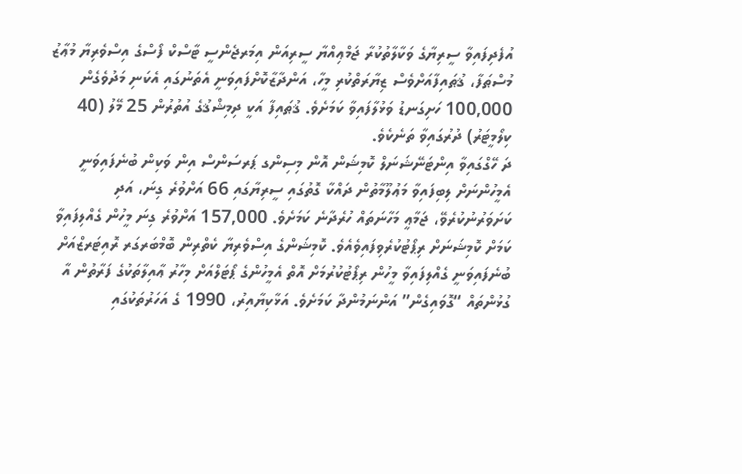އުފެދިފައިވާ ސީރިޔާގެ ވަކާލާތުކުރާ ޖަމްޢިއްޔާ ސީރިއަން އިމަރޖެންސީ ޓާސްކް ފޯސްގެ އިސްވެރިޔާ މުޢާޒު މުސްޠަފާ، ޤުޠައިފާއަށްވެސް ޒިޔާރަތްކުރި މީހާ، އަންދާޒާކޮށްފައިވަނީ އެތަނުގައި އެކަނި މަދުވެގެން 100,000 ހަށިގަނޑު ވަޅުލާފައިވާ ކަމަށެވެ. ޤުޠައިފާ އަކީ ދިމިޝްޤުގެ އުތުރުން 25 މޭލު (40 ކިލޯމީޓަރު) ދުރުގައިވާ ތަނެކެވެ.
ދަ ހޭގްގައިވާ އިންޓަނޭޝަނަލް ކޮމިޝަން އޮން މިސިންގ ޕަރސަންސް އިން ވަކިން ބުނެފައިވަނީ އެމީހުންނަށް ލިބިފައިވާ މަޢުލޫމާތުން ދައްކާ ގޮތުގައި ސީރިޔާގައި 66 އަށްވުރެ ގިނަ، އަދި ކަށަވަރުނުކުރެވޭ، ޖަމާޢީ މަހާނަތައް ހުރެދާނެ ކަމަށެވެ. 157,000 އަށްވުރެ ގިނަ މީހުން ގެއްލިފައިވާ ކަމަށް ކޮމިޝަނަށް ރިޕޯޓުކުރެވިފައިވެއެވެ. ކޮމިޝަންގެ އިސްވެރިޔާ ކެތްރިން ބޮމްބަރގަރ ރޮއިޓަރޒްއަށް ބުނެފައިވަނީ ގެއްލިފައިވާ މީހުން ރިޕޯޓުކުރުމަށް އޮތް އެމީހުންގެ ޕޯޓަލްއަށް މިހާރު ޢާއިލާތަކުގެ ފަރާތުން އާ ގުޅުންތައް “ގޮވައިގެން” އަންނަމުންދާ ކަމަށެވެ. އަޅާކިޔާއިރު، 1990 ގެ އަހަރުތަކުގައި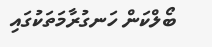ބޯލްކަން ހަނގުރާމަތަކުގައި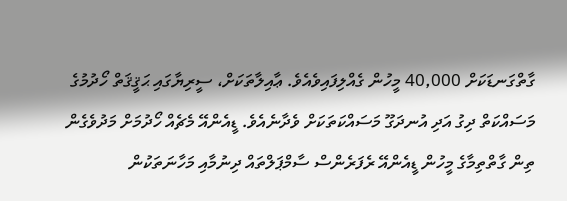ގާތްގަނޑަކަށް 40,000 މީހުން ގެއްލިފައިވެއެވެ. ޢާއިލާތަކަށް، ސީރިޔާގައި ޙަޤީޤަތް ހޯދުމުގެ މަސައްކަތް ދިގު އަދި އުނދަގޫ މަސައްކަތަކަށް ވެދާނެއެވެ. ޑީއެންއޭ މެޗެއް ހޯދުމަށް މަދުވެގެން ތިން ގާތްތިމާގެ މީހުން ޑީއެންއޭ ރެފަރެންސް ސާމްޕަލްތައް ދިނުމާއި މަހާނަތަކުން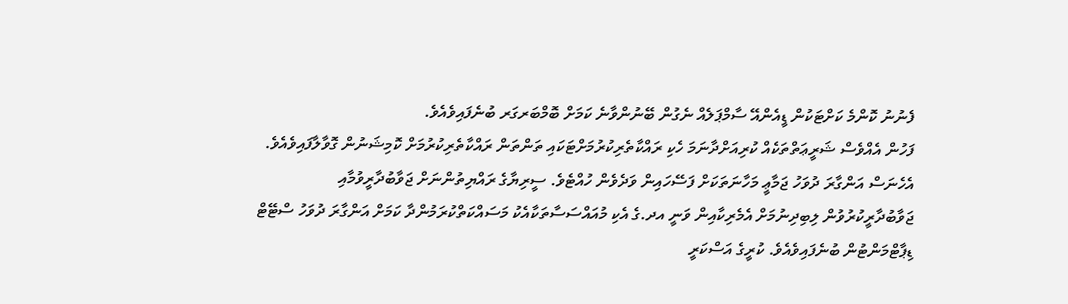ފެނުނު ކޮންމެ ކަށްޓަކުން ޑީއެންއޭ ސާމްޕަލެއް ނެގުން ބޭނުންވާނެ ކަމަށް ބޮމްބަރގަރ ބުނެފައިވެއެވެ.
ފަހުން އެއްވެސް ޝަރީޢަތްތަކެއް ކުރިއަށްދާނަމަ ހެކި ރައްކާތެރިކުރުމަށްޓަކައި ތަންތަން ރައްކާތެރިކުރުމަށް ކޮމިޝަނުން ގޮވާލާފައިވެއެވެ. އެހެނަސް އަންގާރަ ދުވަހު ޖަމާޢީ މަހާނަތަކަށް ފަސޭހައިން ވަދެވެން ހުއްޓެވެ. ސީރިޔާގެ ރައްޔިތުންނަށް ޖަވާބުދާރީވުމާއި ޖަވާބުދާރީކުރުވުން ލިބިދިނުމަށް އެމެރިކާއިން ވަނީ އދ.ގެ އެކި މުއައްސަސާތަކާއެކު މަސައްކަތްކުރަމުންދާ ކަމަށް އަންގާރަ ދުވަހު ސްޓޭޓް ޑިޕާޓްމަންޓުން ބުނެފައިވެއެވެ. ކުރީގެ އަސްކަރީ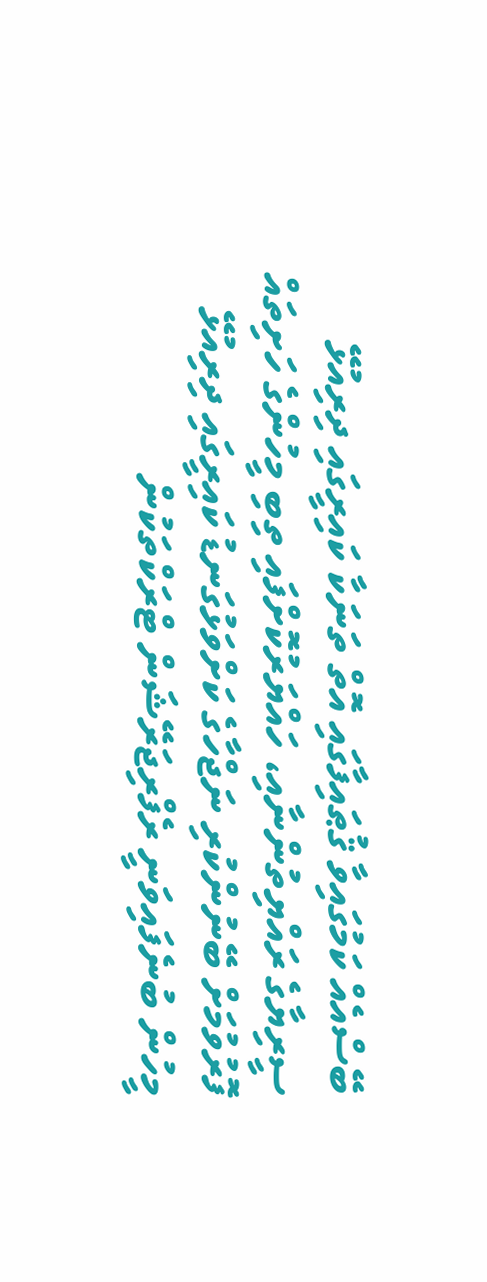ބޭސްއެއް ކަމުގައިވާ ޤުޠައިފާގައި އޮތް ތަނަކާ ކައިރީގައި ދިރިއުޅޭ ސީރިޔާގެ ރައްޔިތުންނާއި، ހައްޔަރުކޮށްފައި ތިބި މީހުންގެ ހަށިތައް ފޮރުވުމަށް ބޭނުންކުރި ނަޖްހާގެ ކަށްވަޅުގަނޑު ކައިރީގައި ދިރިއުޅޭ މީހުން ބުނެފައިވަނީ ރެފްރިޖަރޭޝަން ޓްރަކްތަކުން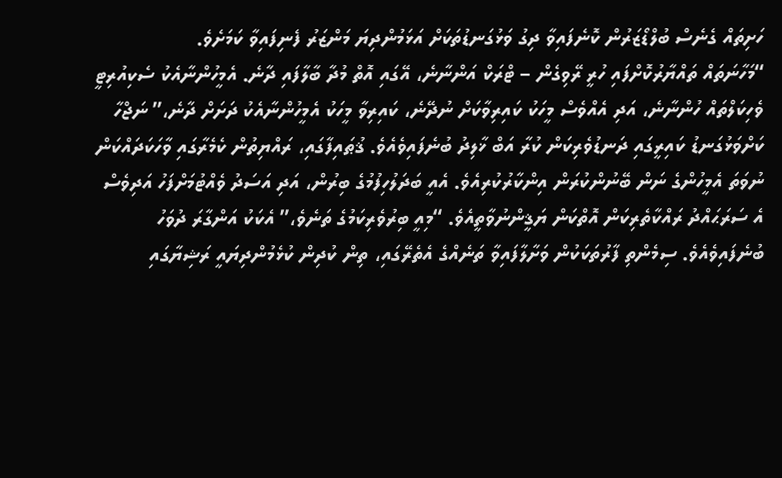ހަށިތައް ގެނެސް ބުލްޑޯޒަރުން ކޮނެފައިވާ ދިގު ވަޅުގަނޑުތަކަށް އަޅަމުންދިޔަ މަންޒަރު ފެނިފައިވާ ކަމަށެވެ.
“މަހާނަތައް ތައްޔާރުކޮށްފައި ހުރީ ރޭވިގެން – ޓްރަކް އަންނާނެ، އޭގައި އޮތް މުދާ ބާލާފައި ދާނެ. އެމީހުންނާއެކު ސެކިއުރިޓީ ވެހިކަލްތައް ހުންނާނެ، އަދި އެއްވެސް މީހަކު ކައިރިވާކަށް ނުދޭނެ، ކައިރިވާ މީހަކު އެމީހުންނާއެކު ދަށަށް ދާނެ،” ނަޖްހާ ކަށްވަޅުގަނޑު ކައިރީގައި ދަނޑުވެރިކަން ކުރާ އަބް ޚާލިދު ބުނެފައިވެއެވެ. ޤުޠައިފާގައި، ރައްޔިތުން ކެމެރާގައި ވާހަކަދައްކަން ނުވަތަ އެމީހުންގެ ނަން ބޭނުންކުރަން އިންކާރުކުރިއެވެ. އެއީ ބަދަލުހިފުމުގެ ބިރުން، އަދި އަސަދު ވެއްޓުމަށްފަހު އަދިވެސް އެ ސަރަޙައްދު ރައްކާތެރިކަން އޮތްކަން ޔަޤީންނުވާތީއެވެ. “މިއީ ބިރުވެރިކަމުގެ ތަނެވެ،” އެކަކު އަންގާރަ ދުވަހު ބުނެފައިވެއެވެ. ސިމެންތި ފާރުތަކަކުން ވަށާލާފައިވާ ތަނެއްގެ އެތެރޭގައި، ތިން ކުދިން ކުޅެމުންދިޔައީ ރަޝިޔާގައި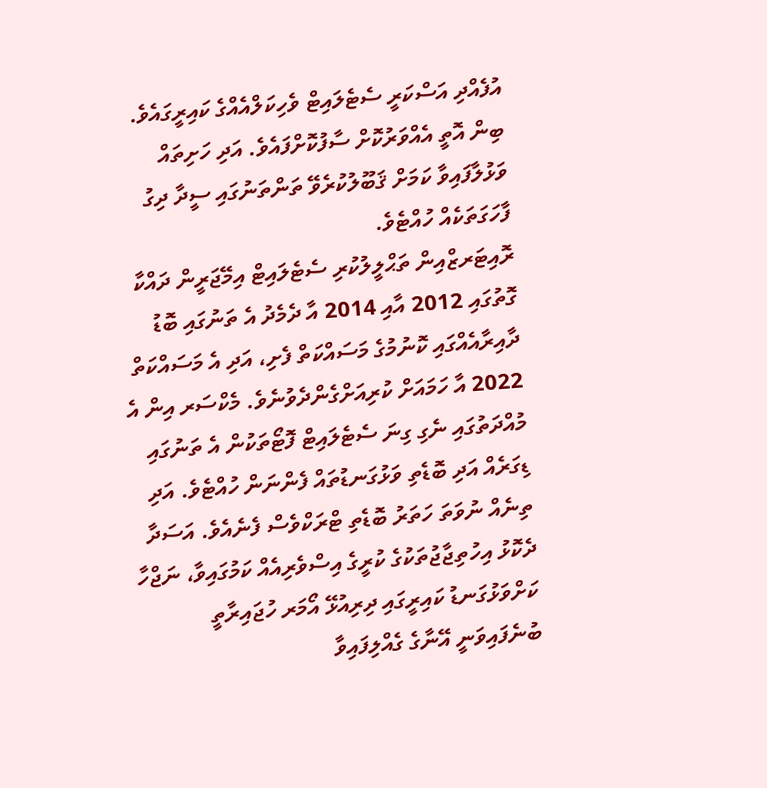އުފެއްދި އަސްކަރީ ސެޓެލައިޓް ވެހިކަލްއެއްގެ ކައިރީގައެވެ. ބިން އޮތީ އެއްވަރުކޮށް ސާފުކޮށްފައެވެ. އަދި ހަށިތައް ވަޅުލާފައިވާ ކަމަށް ޤަބޫލުކުރެވޭ ތަންތަނުގައި ސީދާ ދިގު ފާހަގަތަކެއް ހުއްޓެވެ.
ރޮއިޓަރޒްއިން ތަޙްލީލުކުރި ސެޓެލައިޓް އިމޭޖަރީން ދައްކާ ގޮތުގައި 2012 އާއި 2014 އާ ދެމެދު އެ ތަނުގައި ބޮޑު ދާއިރާއެއްގައި ކޮނުމުގެ މަސައްކަތް ފެށި، އަދި އެ މަސައްކަތް 2022 އާ ހަމައަށް ކުރިއަށްގެންދެވުނެވެ. މެކްސަރ އިން އެ މުއްދަތުގައި ނެގި ގިނަ ސެޓެލައިޓް ފޮޓޯތަކުން އެ ތަނުގައި ޑިގަރެއް އަދި ބޮޑެތި ވަޅުގަނޑުތައް ފެންނަން ހުއްޓެވެ. އަދި ތިނެއް ނުވަތަ ހަތަރު ބޮޑެތި ޓްރަކްވެސް ފެނެއެވެ. އަސަދާ ދެކޮޅު އިހުތިޖާޖުތަކުގެ ކުރީގެ އިސްވެރިއެއް ކަމުގައިވާ، ނަޖްހާ ކަށްވަޅުގަނޑު ކައިރީގައި ދިރިއުޅޭ އޯމަރ ހުޖައިރާތީ ބުނެފައިވަނީ އޭނާގެ ގެއްލިފައިވާ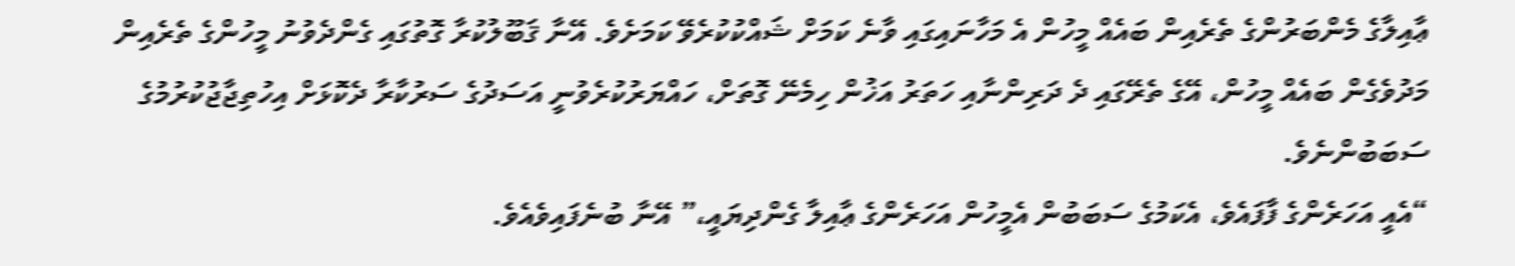ޢާއިލާގެ މެންބަރުންގެ ތެރެއިން ބައެއް މީހުން އެ މަހާނައިގައި ވާނެ ކަމަށް ޝައްކުކުރެވޭ ކަމަށެވެ. އޭނާ ޤަބޫލުކުރާ ގޮތުގައި ގެންދެވުނު މީހުންގެ ތެރެއިން މަދުވެގެން ބައެއް މީހުން، އޭގެ ތެރޭގައި ދެ ދަރިންނާއި ހަތަރު އަޚުން ހިމެނޭ ގޮތަށް، ހައްޔަރުކުރެވުނީ އަސަދުގެ ސަރުކާރާ ދެކޮޅަށް އިހުތިޖާޖުކުރުމުގެ ސަބަބުންނެވެ.
“އެއީ އަހަރެންގެ ފާފައެވެ، އެކަމުގެ ސަބަބުން އެމީހުން އަހަރެންގެ ޢާއިލާ ގެންދިޔައީ،” އޭނާ ބުނެފައިވެއެވެ.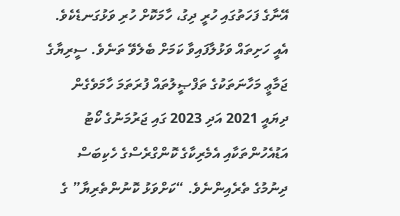އޭނާގެ ފަހަތުގައި ހުރީ ދިގު، ހާމަކޮށް ހުރި ވަޅުގަނޑެކެވެ. އެއީ ހަށިތައް ވަޅުލާފައިވާ ކަމަށް ބެލެވޭ ތަނެވެ. ސީރިޔާގެ ޖަމާޢީ މަހާނަތަކުގެ ތަފްޞީލުތައް ފުރަތަމަ ހާމަވެގެން ދިޔައީ 2021 އަދި 2023 ގައި ޖަރުމަނުގެ ކޯޓު އަޑުއެހުންތަކާއި އެމެރިކާގެ ކޮންގްރެސްގެ ހެކިބަސް ދިނުމުގެ ތެރެއިންނެވެ. “ކަށްވަޅު ކޮނުންތެރިޔާ” ގެ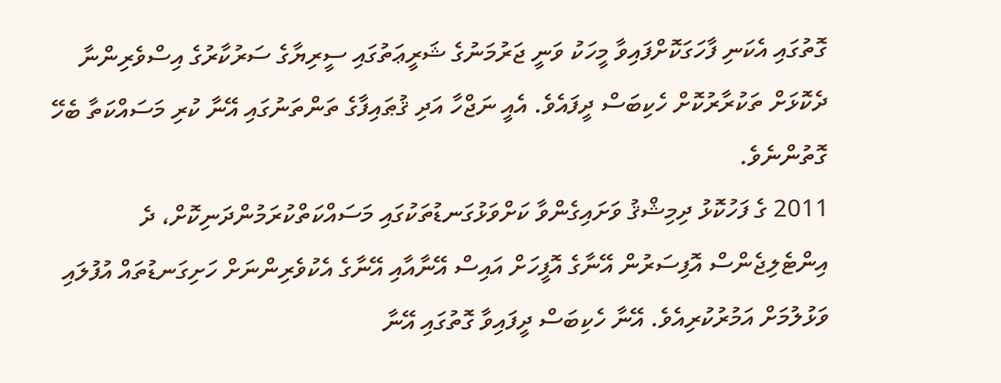ގޮތުގައި އެކަނި ފާހަގަކޮށްފައިވާ މީހަކު ވަނީ ޖަރުމަނުގެ ޝަރީޢަތުގައި ސީރިޔާގެ ސަރުކާރުގެ އިސްވެރިންނާ ދެކޮޅަށް ތަކުރާރުކޮށް ހެކިބަސް ދީފައެވެ. އެއީ ނަޖްހާ އަދި ޤުޠައިފާގެ ތަންތަނުގައި އޭނާ ކުރި މަސައްކަތާ ބެހޭ ގޮތުންނެވެ.
2011 ގެ ފަހުކޮޅު ދިމިޝްޤު ވަށައިގެންވާ ކަށްވަޅުގަނޑުތަކުގައި މަސައްކަތްކުރަމުންދަނިކޮށް، ދެ އިންޓެލިޖެންސް އޮފިސަރުން އޭނާގެ އޮފީހަށް އައިސް އޭނާއާއި އޭނާގެ އެކުވެރިންނަށް ހަށިގަނޑުތައް އުފުލައި ވަޅުލުމަށް އަމުރުކުރިއެވެ. އޭނާ ހެކިބަސް ދީފައިވާ ގޮތުގައި އޭނާ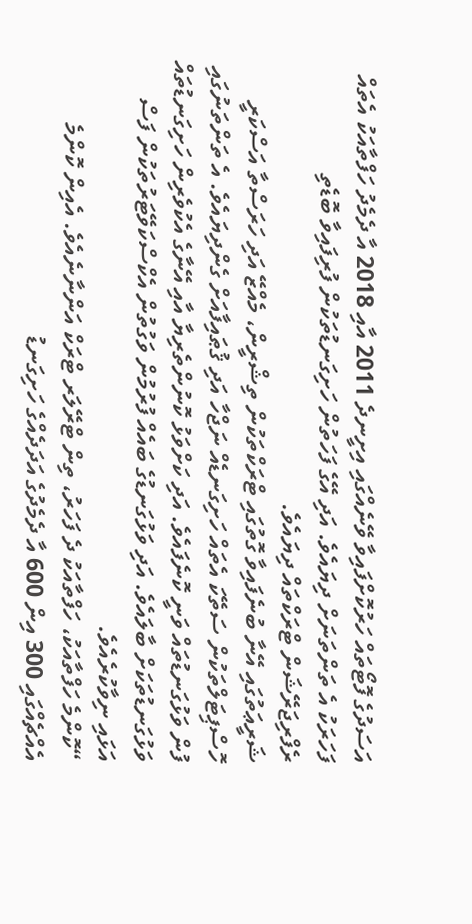އަސަދުގެ ފޮޓޯތައް ހަރުކޮށްފައިވާ ވޭނެއްގައި އިށީނދެ 2011 އާއި 2018 އާ ދެމެދު ހަފްތާއަކު އެތައް ފަހަރަކު އެ ތަންތަނަށް ދިޔައެވެ. އަދި އޭގެ ފަހަތުން ހަށިގަނޑުތަކުން ފުރިފައިވާ ބޮޑެތި ރެފްރިޖަރޭޝަން ޓްރަކްތައް ދިޔައެވެ.
ޝަރީޢަތުގައި އޭނާ ބުނެފައިވާ ގޮތުގައި ޓްރަކްތަކުން ތިޝްރީން، މެއްޒޭ އަދި ހަރަސްތާ އަސްކަރީ ހޮސްޕިޓަލްތަކުން ސަތޭކަ އެތައް ހަށިގަނޑެއް ނަޖްހާ އަދި ޤުޠައިފާއަށް ގެންދިޔައެވެ. އެ ތަންތަނުގައި ފުން ވަޅުގަނޑުތައް ވަނީ ކޮނެފައެވެ. އަދި ކަށްވަޅު ކޮނުންތެރިޔާ އާއި އޭނާގެ އެކުވެރިން ހަށިގަނޑުތައް ވަޅުގަނޑުތަކަށް ބާލައެވެ. އަދި ވަޅުގަނޑުގެ ބައެއް ފުރުމުން ވަގުތުން އެކްސްކަވޭޓަރުތަކުން ފަސް އަޅައި ނިވާކުރެއެވެ.
“ކޮންމެ ހަފްތާއަކު، ހަފްތާއަކު ދެ ފަހަރު، ތިން ޓްރޭލަރ ޓްރަކް އަންނާނެއެވެ. އެއިން ކޮންމެ އެއްޗެއްގައި 300 އިން 600 އާ ދެމެދުގެ އަދަދެއްގެ ހަށިގަނޑު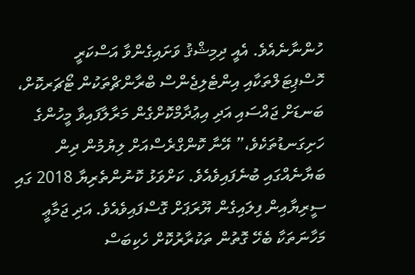ހުންނާނެއެވެ. އެއީ ދިމިޝްޤު ވަށައިގެންވާ އަސްކަރީ ހޮސްޕިޓަލްތަކާއި އިންޓެލިޖެންސް ބްރާންޗްތަކުން ޓޯޗަރކޮށް، ބަނޑަށް ޖައްސައި އަދި އިޢުދާމްކޮށްގެން މަރާލާފައިވާ މީހުންގެ ހަށިގަނޑުތަކެވެ،” އޭނާ ކޮންގްރެސްއަށް ލިޔުމުން ދިން ބަޔާނެއްގައި ބުނެފައިވެއެވެ. ކަށްވަޅު ކޮނުންތެރިޔާ 2018 ގައި ސީރިޔާއިން ފިލައިގެން ޔޫރަޕަށް ގޮސްފައިވެއެވެ. އަދި ޖަމާޢީ މަހާނަތަކާ ބެހޭ ގޮތުން ތަކުރާރުކޮށް ހެކިބަސް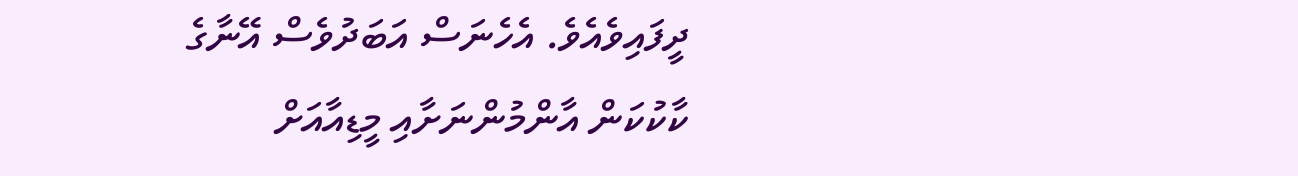ދީފައިވެއެވެ. އެހެނަސް އަބަދުވެސް އޭނާގެ ކާކުކަން އާންމުންނަށާއި މީޑިއާއަށް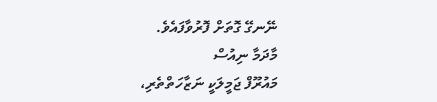ނޭނގޭ ގޮތަށް ފޮރުވާފައެވެ.
މާދަމާ ނިއުސް
މައުރޫފް ޖަމީލަކީ ނަޒާހަތްތެރި،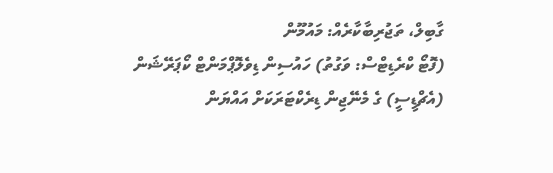ގާބިލް، ތަޖުރިބާކާރެއް: މައުމޫން
(ފޮޓޯ ކްރެޑިޓްސް: ވަގުތު) ހައުސިން ޑިވެލޮޕްމަންޓް ކޯޕަރޭޝަން (އެޗްޑީސީ) ގެ މެނޭޖިން ޑިރެކްޓަރަކަށް އައްޔަން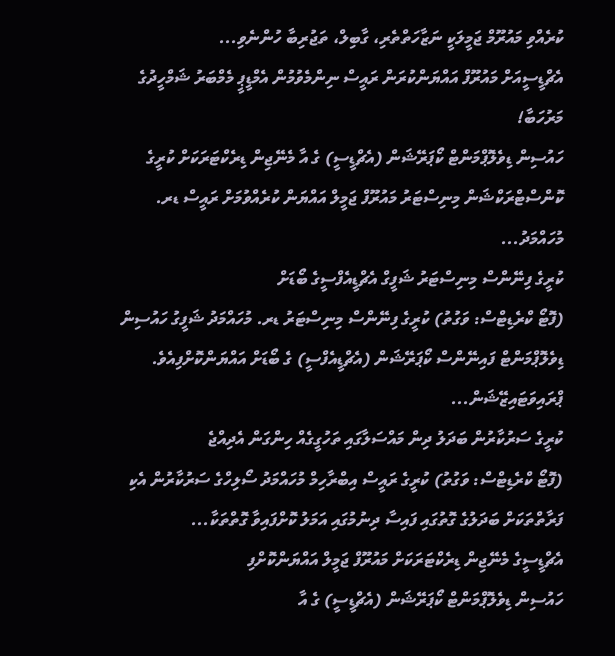ކުރެއްވި މައުރޫމް ޖަމީލަކީ ނަޒާހަތްތެރި، ގާބިލް، ތަޖުރިބާ ހުންނެވި...
އެޗްޑީސީއަށް މައުރޫފް އައްޔަންކުރަން ރައީސް ނިންމެވުމުން އެމްޑީޕީ މެމްބަރު ޝަމްހީދުގެ މަރުހަބާ!
ހައުސިން ޑިވެލޮޕްމަންޓް ކޯޕަރޭޝަން (އެޗްޑީސީ) ގެ އާ މެނޭޖިން ޑިރެކްޓަރަކަށް ކުރީގެ ކޮންސްޓްރަކްޝަން މިނިސްޓަރު މައުރޫފް ޖަމީލް އައްޔަން ކުރެއްވުމަށް ރައީސް ޑރ. މުހައްމަދު...
ކުރީގެ ފިނޭންސް މިނިސްޓަރު ޝަފީގް އެޗްޑީއެފްސީގެ ބޯޑަށް
(ފޮޓޯ ކްރެޑިޓްސް: ވަގުތު) ކުރީގެ ފިނޭންސް މިނިސްޓަރު ޑރ. މުހައްމަދު ޝަފީގު ހައުސިން ޑިވެލޮޕްމަންޓް ފައިނޭންސް ކޯޕަރޭޝަން (އެޗްޑީއެފްސީ) ގެ ބޯޑަށް އައްޔަންކޮށްފިއެވެ. ޕްރައިވަޓައިޒޭޝަން...
ކުރީގެ ސަރުކާރުން ބަދަލު ދިން މައްސަލާގައި ތަހުގީގެއް ހިންގަން އެދިއްޖެ
(ފޮޓޯ ކްރެޑިޓްސް: ވަގުތު) ކުރީގެ ރައީސް އިބްރާހިމް މުހައްމަދު ސޯލިހްގެ ސަރުކާރުން އެކި ފަރާތްތަކަށް ބަދަލުގެ ގޮތުގައި ފައިސާ ދިނުމުގައި އަމަލު ކޮށްފައިވާ ގޮތްތަކާ...
އެޗްޑީސީގެ މެނޭޖިން ޑިރެކްޓަރަކަށް މައުރޫފް ޖަމީލް އައްޔަންކޮށްފި
ހައުސިން ޑިވެލޮޕްމަންޓް ކޯޕަރޭޝަން (އެޗްޑީސީ) ގެ އާ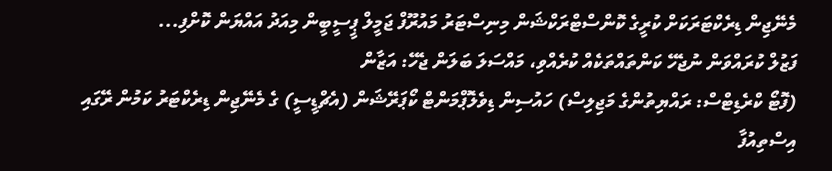މެނޭޖިން ޑިރެކްޓަރަކަށް ކުރީގެ ކޮންސްޓްރަކްޝަން މިނިސްޓަރު މައުރޫފް ޖަމީލް ޕީސީބީން މިއަދު އައްޔަން ކޮށްފި...
ފަޒުލް ކުރައްވަން ނުޖެހޭ ކަންތައްތަކެއް ކުރެއްވި، މައްސަލަ ބަލަން ޖެހޭ: އަޒާން
(ފޮޓޯ ކްރެޑިޓްސް: ރައްޔިތުންގެ މަޖިލިސް) ހައުސިން ޑިވެލޮޕްމަންޓް ކޯޕަރޭޝަން (އެޗްޑީސީ) ގެ މެނޭޖިން ޑިރެކްޓަރު ކަމުން ރޭގައި އިސްތިއުފާ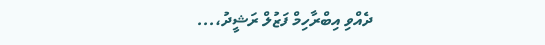ދެއްވި އިބްރާހިމް ފަޒުލް ރަޝީދު،...